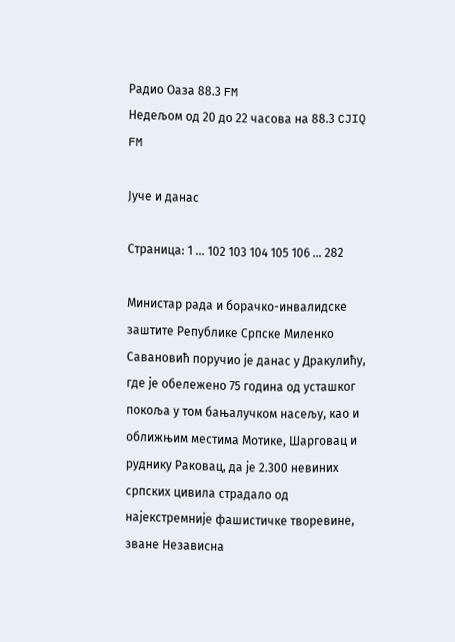Радио Оаза 88.3 FM
Недељом од 20 до 22 часова на 88.3 CJIQ FM

Јуче и данас

Страница: 1 ... 102 103 104 105 106 ... 282

Министар рада и борачко-инвалидске заштите Републике Српске Миленко Савановић поручио је данас у Дракулићу, где је обележено 75 година од усташког покоља у том бањалучком насељу, као и оближњим местима Мотике, Шарговац и руднику Раковац, да је 2.300 невиних српских цивила страдало од најекстремније фашистичке творевине, зване Независна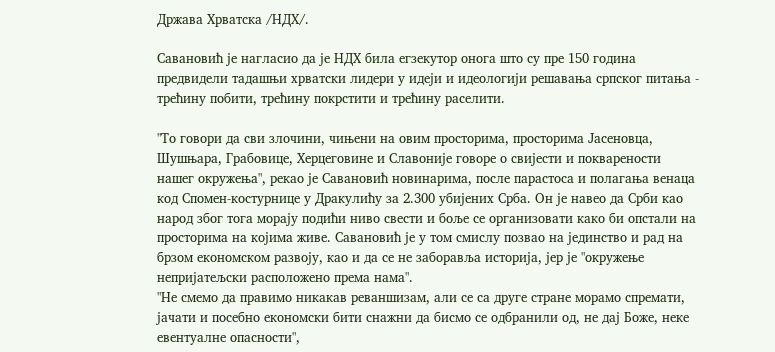Држава Хрватска /НДХ/.

Савановић је нагласио да је НДХ била егзекутор онога што су пре 150 година предвидели тадашњи хрватски лидери у идеји и идеологији решавања српског питања - трећину побити, трећину покрстити и трећину раселити.

"То говори да сви злочини, чињени на овим просторима, просторима Јасеновца, Шушњара, Грабовице, Херцеговине и Славоније говоре о свијести и покварености нашег окружења", рекао је Савановић новинарима, после парастоса и полагања венаца код Спомен-костурнице у Дракулићу за 2.300 убијених Срба. Он је навео да Срби као народ због тога морају подићи ниво свести и боље се организовати како би опстали на просторима на којима живе. Савановић је у том смислу позвао на јединство и рад на брзом економском развоју, као и да се не заборавља историја, јер је "окружење непријатељски расположено према нама".
"Не смемо да правимо никакав реваншизам, али се са друге стране морамо спремати, јачати и посебно економски бити снажни да бисмо се одбранили од, не дај Боже, неке евентуалне опасности",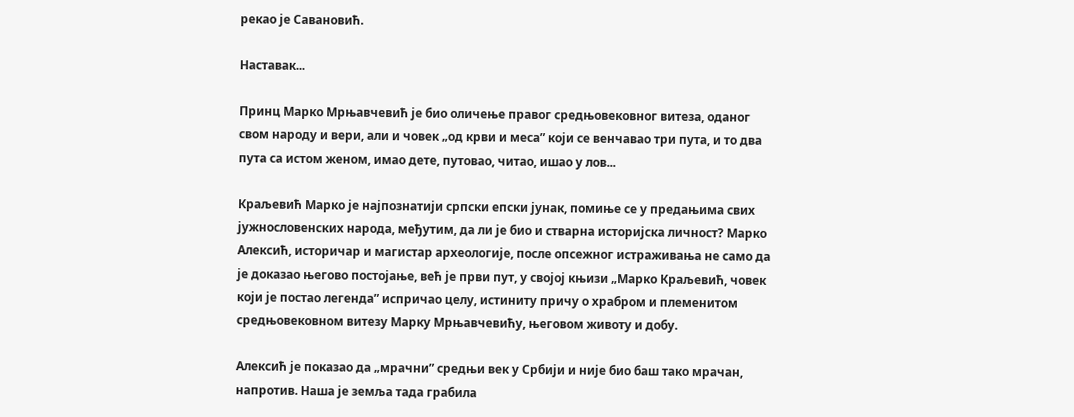рекао је Савановић.

Наставак...

Принц Марко Мрњавчевић је био оличење правог средњовековног витеза, оданог свом народу и вери, али и човек „од крви и меса” који се венчавао три пута, и то два пута са истом женом, имао дете, путовао, читао, ишао у лов...

Краљевић Марко је најпознатији српски епски јунак, помиње се у предањима свих јужнословенских народа, међутим, да ли је био и стварна историјска личност? Марко Алексић, историчар и магистар археологије, после опсежног истраживања не само да је доказао његово постојање, већ је први пут, у својој књизи „Марко Краљевић, човек који је постао легенда” испричао целу, истиниту причу о храбром и племенитом средњовековном витезу Марку Мрњавчевићу, његовом животу и добу.

Алексић је показао да „мрачни” средњи век у Србији и није био баш тако мрачан, напротив. Наша је земља тада грабила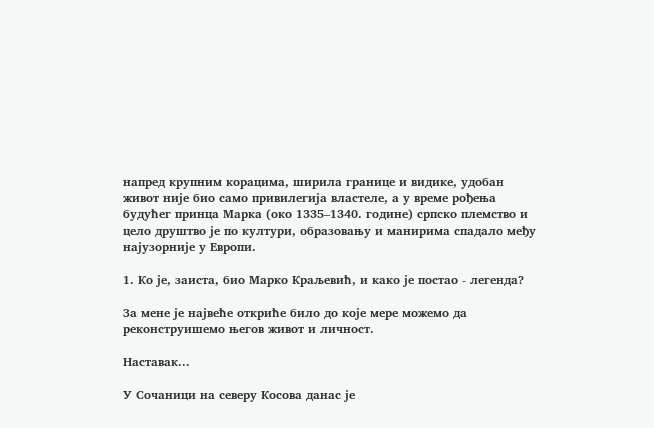напред крупним корацима, ширила границе и видике, удобан живот није био само привилегија властеле, а у време рођења будућег принца Марка (око 1335–1340. године) српско племство и цело друштво је по култури, образовању и манирима спадало међу најузорније у Европи.

1. Ко је, заиста, био Марко Краљевић, и како је постао - легенда?

За мене је највеће откриће било до које мере можемо да реконструишемо његов живот и личност.

Наставак...

У Сочаници на северу Косова данас је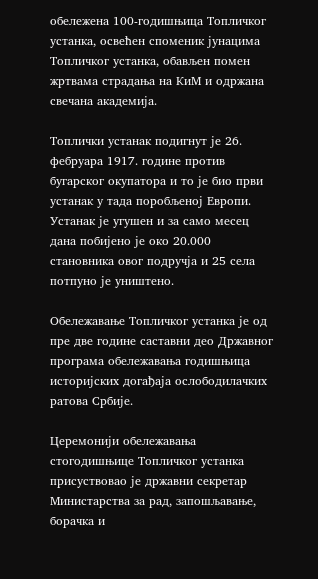обележена 100-годишњица Топличког устанка, освећен споменик јунацима Топличког устанка, обављен помен жртвама страдања на КиМ и одржана свечана академија.

Топлички устанак подигнут је 26. фебруара 1917. године против бугарског окупатора и то је био први устанак у тада поробљеној Европи. Устанак је угушен и за само месец дана побијено је око 20.000 становника овог подручја и 25 села потпуно је уништено.

Обележавање Топличког устанка је од пре две године саставни део Државног програма обележавања годишњица историјских догађаја ослободилачких ратова Србије.

Церемонији обележавања стогодишњице Топличког устанка присуствовао је државни секретар Министарства за рад, запошљавање, борачка и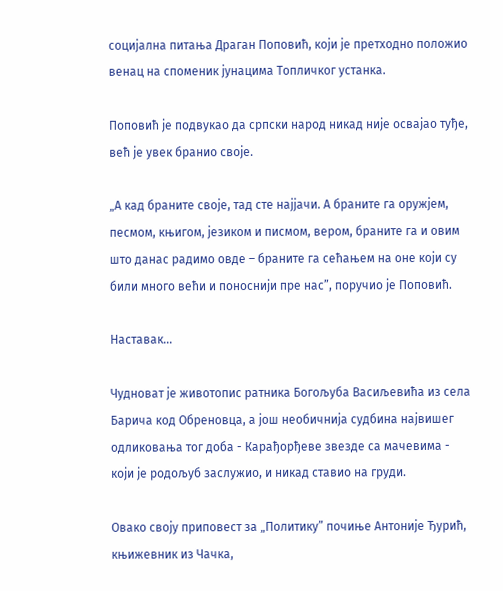социјална питања Драган Поповић, који је претходно положио венац на споменик јунацима Топличког устанка.

Поповић је подвукао да српски народ никад није освајао туђе, већ је увек бранио своје.

„А кад браните своје, тад сте најјачи. А браните га оружјем, песмом, књигом, језиком и писмом, вером, браните га и овим што данас радимо овде – браните га сећањем на оне који су били много већи и поноснији пре нас”, поручио је Поповић.

Наставак...

Чудноват је животопис ратника Богољуба Васиљевића из села Барича код Обреновца, а још необичнија судбина највишег одликовања тог доба - Карађорђеве звезде са мачевима - који је родољуб заслужио, и никад ставио на груди.

Овако своју приповест за „Политику” почиње Антоније Ђурић, књижевник из Чачка,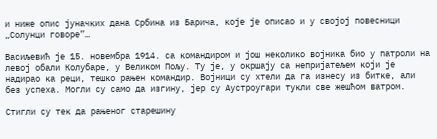и ниже опис јуначких дана Србина из Барича, које је описао и у својој повесници „Солунци говоре”…

Васиљевић је 15. новембра 1914. са командиром и још неколико војника био у патроли на левој обали Колубаре, у Великом Пољу. Ту је, у окршају са непријатељем који је надирао ка реци, тешко рањен командир. Војници су хтели да га изнесу из битке, али без успеха. Могли су само да изгину, јер су Аустроугари тукли све жешћом ватром.

Стигли су тек да рањеног старешину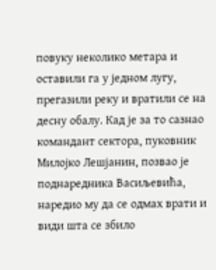повуку неколико метара и оставили га у једном лугу, прегазили реку и вратили се на десну обалу. Кад је за то сазнао командант сектора, пуковник Милојко Лешјанин, позвао је поднаредника Васиљевића, наредио му да се одмах врати и види шта се збило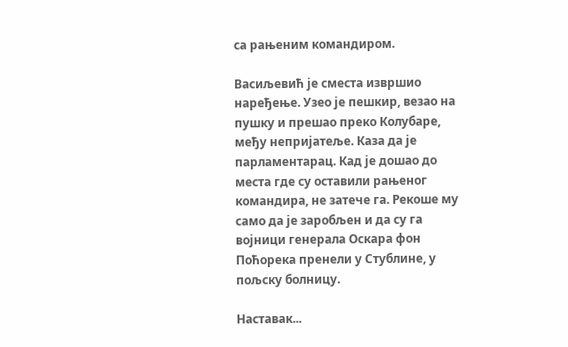са рањеним командиром.

Васиљевић је сместа извршио наређење. Узео је пешкир, везао на пушку и прешао преко Колубаре, међу непријатеље. Каза да је парламентарац. Кад је дошао до места где су оставили рањеног командира, не затече га. Рекоше му само да је заробљен и да су га војници генерала Оскара фон Поћорека пренели у Стублине, у пољску болницу.

Наставак...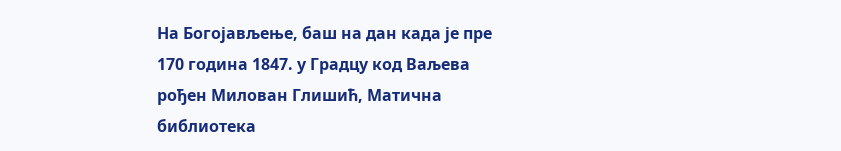На Богојављење, баш на дан када је пре 170 година 1847. у Градцу код Ваљева рођен Милован Глишић, Матична библиотека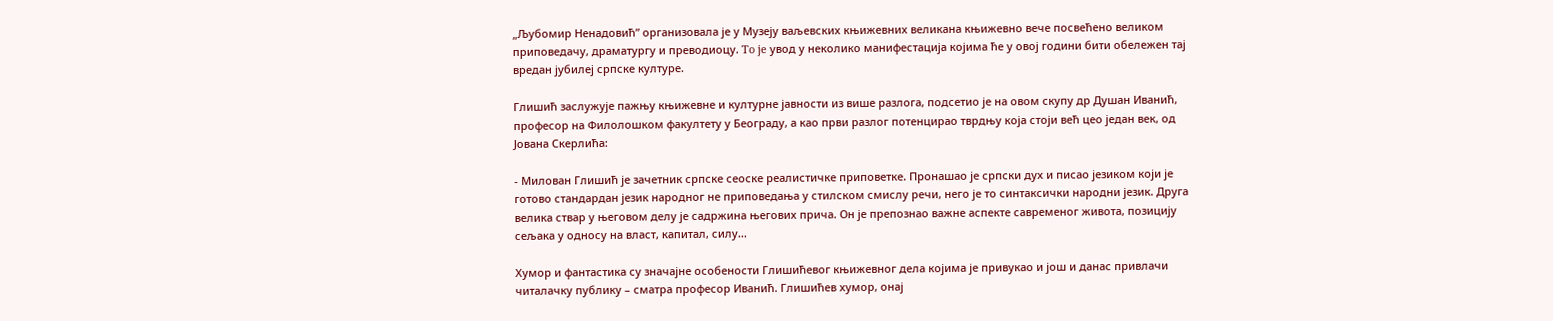„Љубомир Ненадовић” организовала је у Музеју ваљевских књижевних великана књижевно вече посвећено великом приповедачу, драматургу и преводиоцу. To je увод у неколико манифестација којима ће у овој години бити обележен тај вредан јубилеј српске културе.

Глишић заслужује пажњу књижевне и културне јавности из више разлога, подсетио је на овом скупу др Душан Иванић, професор на Филолошком факултету у Београду, а као први разлог потенцирао тврдњу која стоји већ цео један век, од Јована Скерлића:

- Милован Глишић је зачетник српске сеоске реалистичке приповетке. Пронашао је српски дух и писао језиком који је готово стандардан језик народног не приповедања у стилском смислу речи, него је то синтаксички народни језик. Друга велика ствар у његовом делу је садржина његових прича. Он је препознао важне аспекте савременог живота, позицију сељака у односу на власт, капитал, силу...

Хумор и фантастика су значајне особености Глишићевог књижевног дела којима је привукао и још и данас привлачи читалачку публику – сматра професор Иванић. Глишићев хумор, онај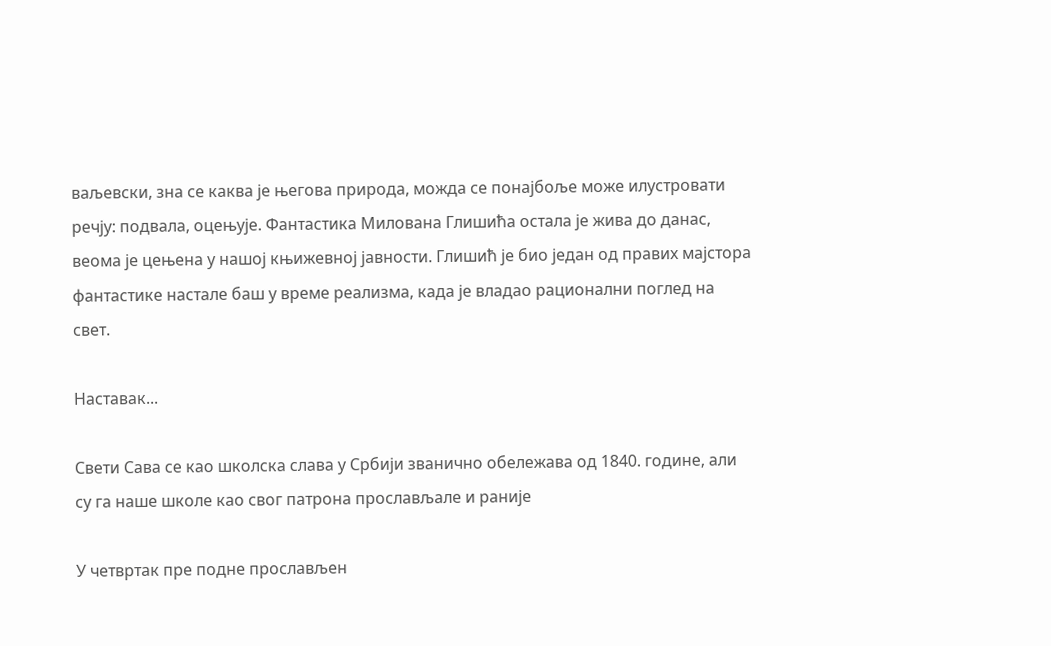ваљевски, зна се каква је његова природа, можда се понајбоље може илустровати речју: подвала, оцењује. Фантастика Милована Глишића остала је жива до данас, веома је цењена у нашој књижевној јавности. Глишић је био један од правих мајстора фантастике настале баш у време реализма, када је владао рационални поглед на свет.

Наставак...

Свети Сава се као школска слава у Србији званично обележава од 1840. године, али су га наше школе као свог патрона прослављале и раније

У четвртак пре подне прослављен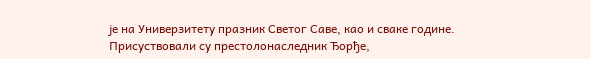је на Универзитету празник Светог Саве, као и сваке године. Присуствовали су престолонаследник Ђорђе,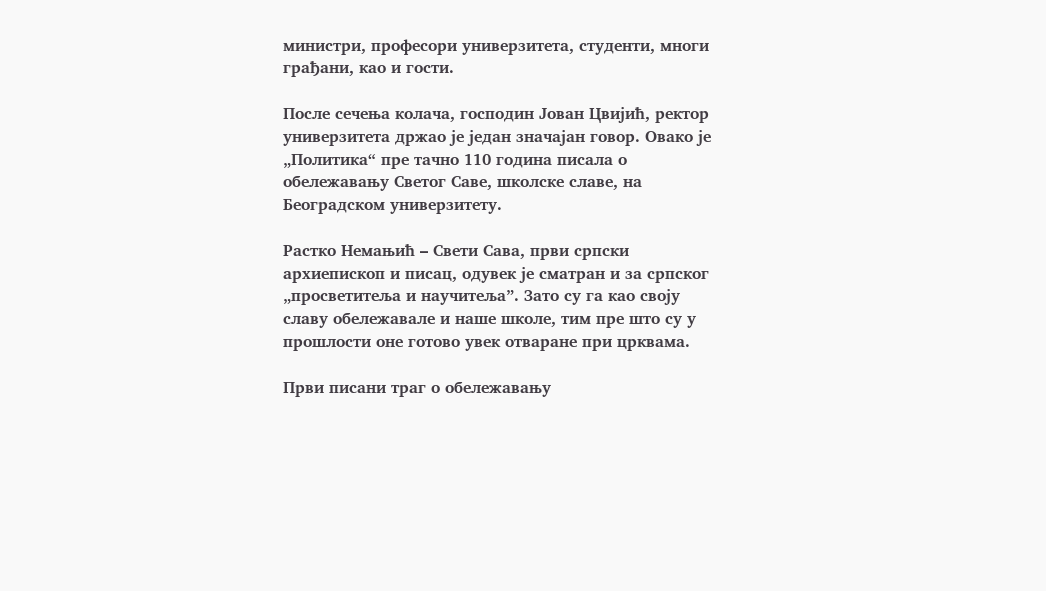министри, професори универзитета, студенти, многи грађани, као и гости.

После сечења колача, господин Јован Цвијић, ректор универзитета држао је један значајан говор. Овако је „Политика“ пре тачно 110 година писала о обележавању Светог Саве, школске славе, на Београдском универзитету.

Растко Немањић – Свети Сава, први српски архиепископ и писац, одувек је сматран и за српског „просветитеља и научитеља”. Зато су га као своју славу обележавале и наше школе, тим пре што су у прошлости оне готово увек отваране при црквама.

Први писани траг о обележавању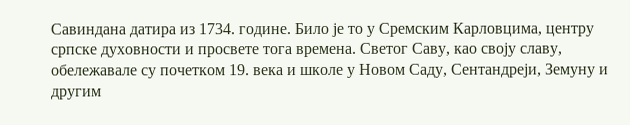Савиндана датира из 1734. године. Било је то у Сремским Карловцима, центру српске духовности и просвете тога времена. Светог Саву, као своју славу, обележавале су почетком 19. века и школе у Новом Саду, Сентандреји, Земуну и другим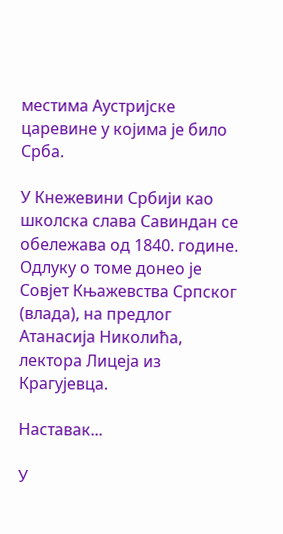местима Аустријске царевине у којима је било Срба.

У Кнежевини Србији као школска слава Савиндан се обележава од 1840. године. Одлуку о томе донео је Совјет Књажевства Српског (влада), на предлог Атанасија Николића, лектора Лицеја из Крагујевца.

Наставак...

У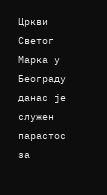Цркви Светог Марка у Београду данас је служен парастос за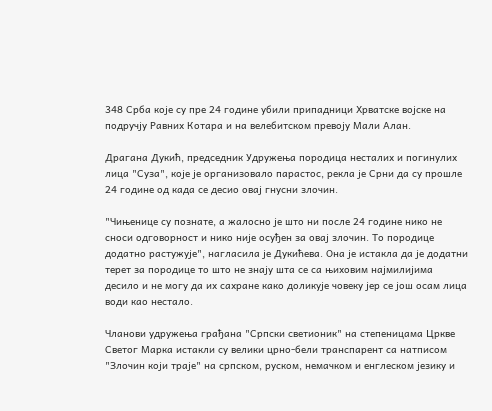348 Срба које су пре 24 године убили припадници Хрватске војске на подручју Равних Котара и на велебитском превоју Мали Алан.

Драгана Дукић, председник Удружења породица несталих и погинулих лица "Суза", које је организовало парастос, рекла је Срни да су прошле 24 године од када се десио овај гнусни злочин.

"Чињенице су познате, а жалосно је што ни после 24 године нико не сноси одговорност и нико није осуђен за овај злочин. То породице додатно растужује", нагласила је Дукићева. Она је истакла да је додатни терет за породице то што не знају шта се са њиховим најмилијима десило и не могу да их сахране како доликује човеку јер се још осам лица води као нестало.

Чланови удружења грађана "Српски светионик" на степеницама Цркве Светог Марка истакли су велики црно-бели транспарент са натписом "Злочин који траје" на српском, руском, немачком и енглеском језику и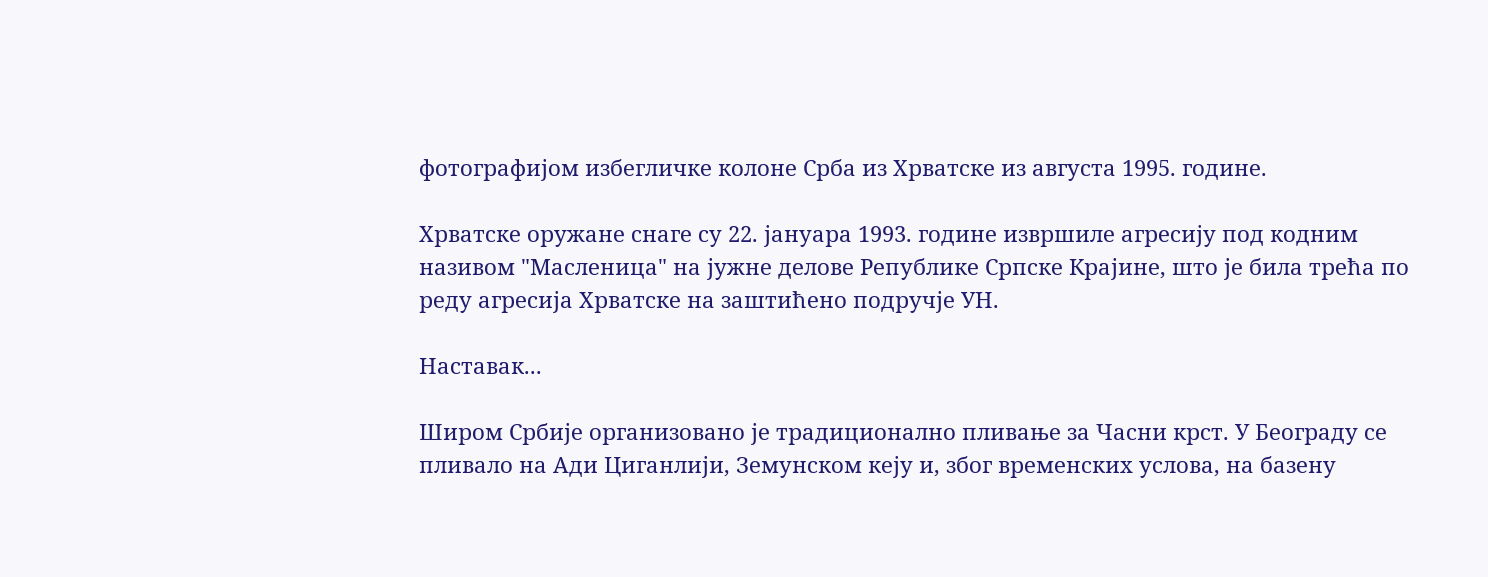фотографијом избегличке колоне Срба из Хрватске из августа 1995. године.

Хрватске оружане снаге су 22. јануара 1993. године извршиле агресију под кодним називом "Масленица" на јужне делове Републике Српске Крајине, што је била трећа по реду агресија Хрватске на заштићено подручје УН.

Наставак...

Широм Србије организовано је традиционално пливање за Часни крст. У Београду се пливало на Ади Циганлији, Земунском кеју и, због временских услова, на базену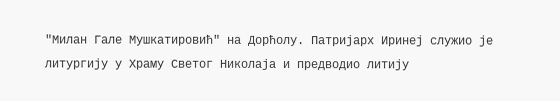"Милан Гале Мушкатировић" на Дорћолу. Патријарх Иринеј служио је литургију у Храму Светог Николаја и предводио литију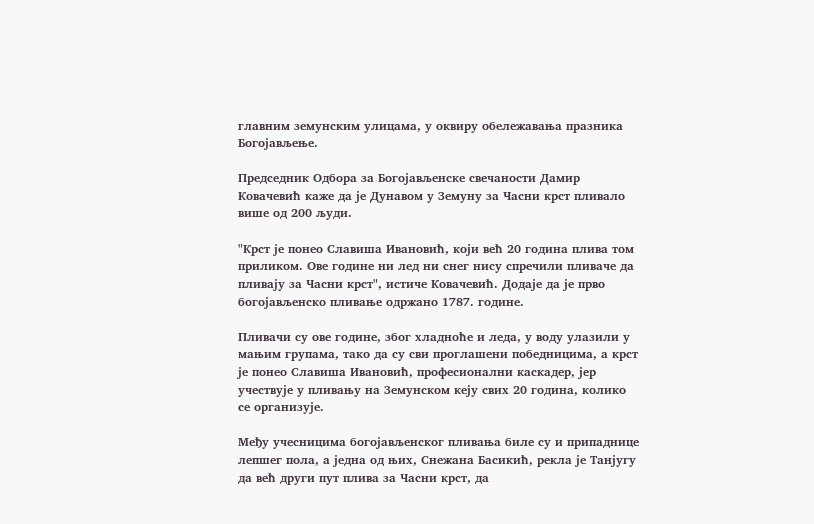главним земунским улицама, у оквиру обележавања празника Богојављење.

Председник Одбора за Богојављенске свечаности Дамир Ковачевић каже да је Дунавом у Земуну за Часни крст пливало више од 200 људи.

"Крст је понео Славиша Ивановић, који већ 20 година плива том приликом. Ове године ни лед ни снег нису спречили пливаче да пливају за Часни крст", истиче Ковачевић. Додаје да је прво богојављенско пливање одржано 1787. године.

Пливачи су ове године, због хладноће и леда, у воду улазили у мањим групама, тако да су сви проглашени победницима, а крст је понео Славиша Ивановић, професионални каскадер, јер учествује у пливању на Земунском кеју свих 20 година, колико се организује.

Међу учесницима богојављенског пливања биле су и припаднице лепшег пола, а једна од њих, Снежана Басикић, рекла је Танјугу да већ други пут плива за Часни крст, да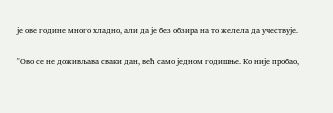је ове године много хладно, али да је без обзира на то желела да учествује.

"Ово се не доживљава сваки дан, већ само једном годишње. Ко није пробао,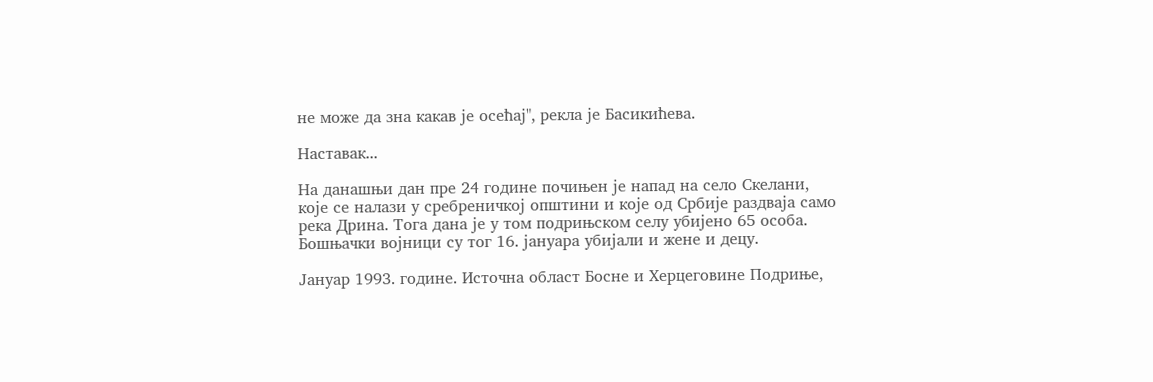не може да зна какав је осећај", рекла је Басикићева.

Наставак...

На данашњи дан пре 24 године почињен је напад на село Скелани, које се налази у сребреничкој општини и коje од Србије раздваја само река Дрина. Тога дана је у том подрињском селу убијено 65 особа. Бошњачки војници су тог 16. јануара убијали и жене и децу.

Јануар 1993. године. Источна област Босне и Херцеговине Подриње,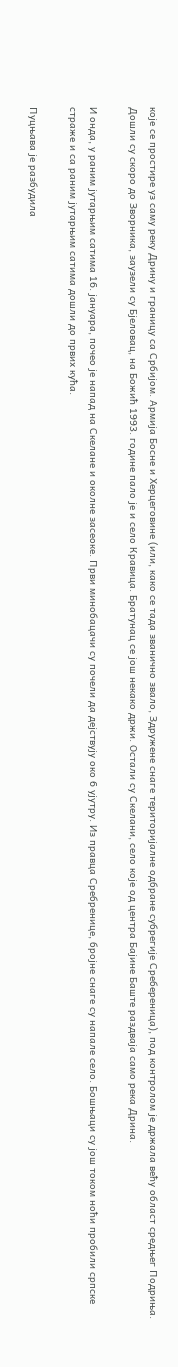које се простире уз саму реку Дрину и границу са Србијом. Армија Босне и Херцеговине (или, како се тада званично звалo, Здружене снаге територијалне одбране субрегије Сребереница), под контролом је држала већу област средњег Подриња. Дошли су скоро до Зворника, заузели су Бјеловац, на Божић 1993. године пало је и село Кравица. Братунац се још некако држи. Остали су Скелани, село које од центра Бајине Баште раздваја само река Дрина.

И онда, у раним јутарњим сатима 16. јануара, почео је напад на Скелане и околне засеоке. Први минобацачи су почели да дејствују око 6 ујутру. Из правца Сребренице, бројне снаге су напале село. Бошњаци су још током ноћи пробили српске страже и са раним јутарњим сатима дошли до првих кућа.

Пуцњава је разбудила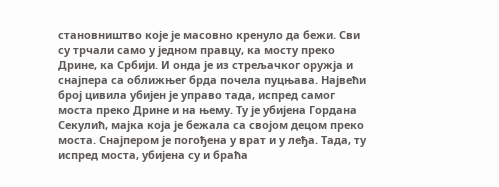становништво које је масовно кренуло да бежи. Сви су трчали само у једном правцу, ка мосту преко Дрине, ка Србији. И онда је из стрељачког оружја и снајпера са оближњег брда почела пуцњава. Највећи број цивила убијен је управо тада, испред самог моста преко Дрине и на њему. Ту је убијена Гордана Секулић, мајка која је бежала са својом децом преко моста. Снајпером је погођена у врат и у леђа. Тада, ту испред моста, убијена су и браћа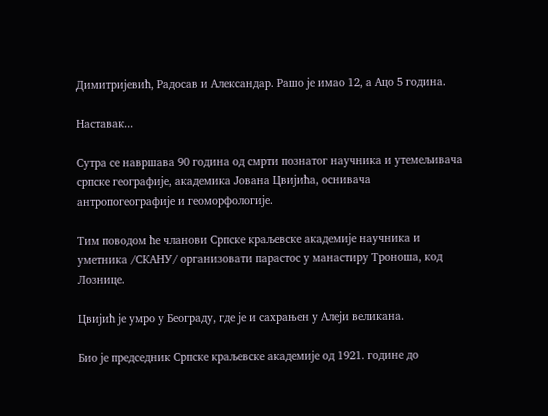Димитријевић, Радосав и Александар. Рашо је имао 12, а Ацо 5 година.

Наставак...

Сутра се навршава 90 година од смрти познатог научника и утемељивача српске географије, академика Јована Цвијића, оснивача антропогеографије и геоморфологије.

Тим поводом ће чланови Српске краљевске академије научника и уметника /СКАНУ/ организовати парастос у манастиру Троноша, код Лознице.

Цвијић је умро у Београду, где је и сахрањен у Алеји великана.

Био је председник Српске краљевске академије од 1921. године до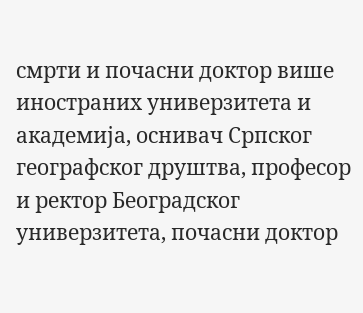смрти и почасни доктор више иностраних универзитета и академија, оснивач Српског географског друштва, професор и ректор Београдског универзитета, почасни доктор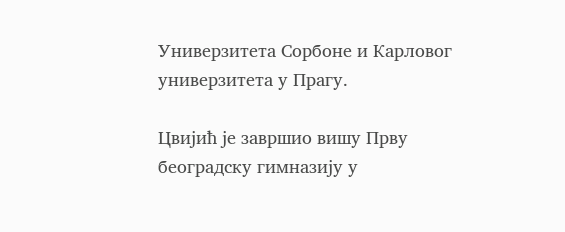Универзитета Сорбоне и Карловог универзитета у Прагу.

Цвијић је завршио вишу Прву београдску гимназију у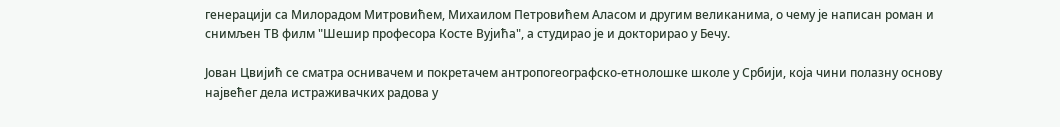генерацији са Милорадом Митровићем, Михаилом Петровићем Аласом и другим великанима, о чему је написан роман и снимљен ТВ филм "Шешир професора Косте Вујића", а студирао је и докторирао у Бечу.

Јован Цвијић се сматра оснивачем и покретачем антропогеографско-етнолошке школе у Србији, која чини полазну основу највећег дела истраживачких радова у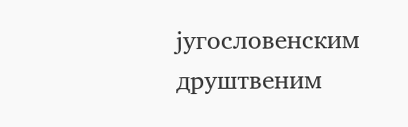југословенским друштвеним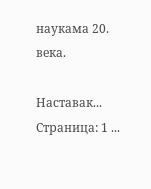наукама 20. века.

Наставак...
Страница: 1 ...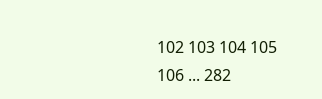102 103 104 105 106 ... 282